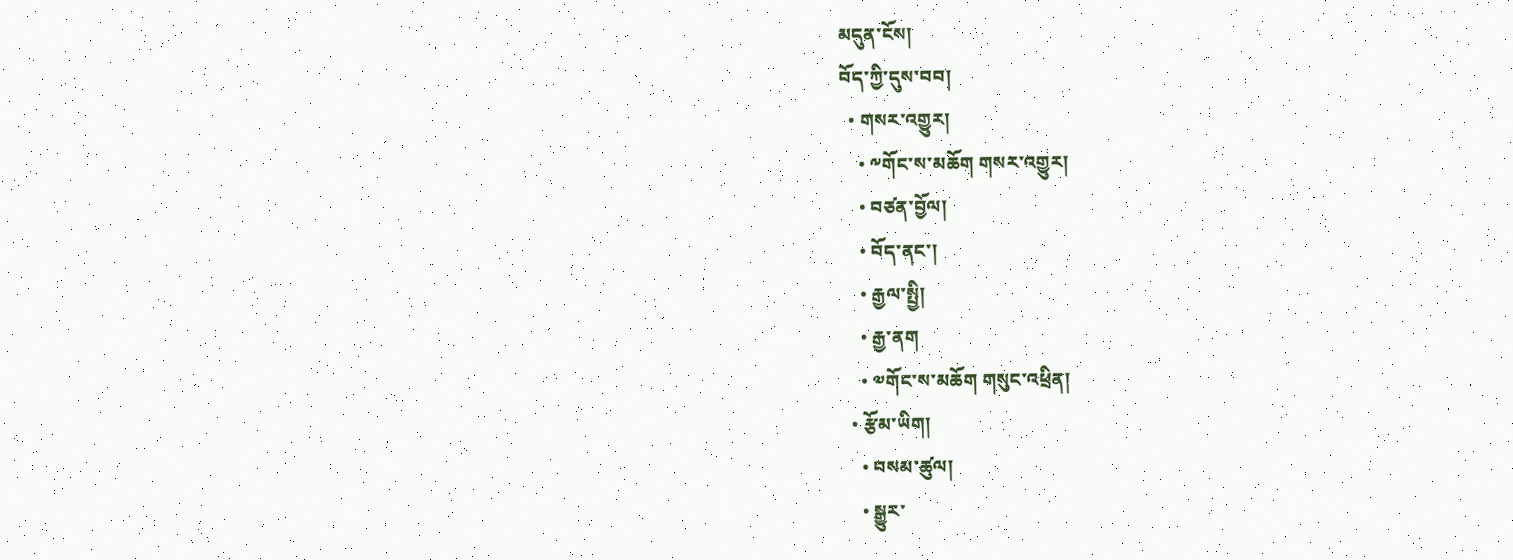མདུན་ངོས།
བོད་ཀྱི་དུས་བབ།
  • གསར་འགྱུར།
    • ༸གོང་ས་མཆོག གསར་འགྱུར།
    • བཙན་བྱོལ།
    • བོད་ནང་།
    • རྒྱལ་སྤྱི།
    • རྒྱ་ནག
    • ༧གོང་ས་མཆོག གསུང་འཕྲིན།
  • རྩོམ་ཡིག།
    • བསམ་ཚུལ།
    • སྒྱུར་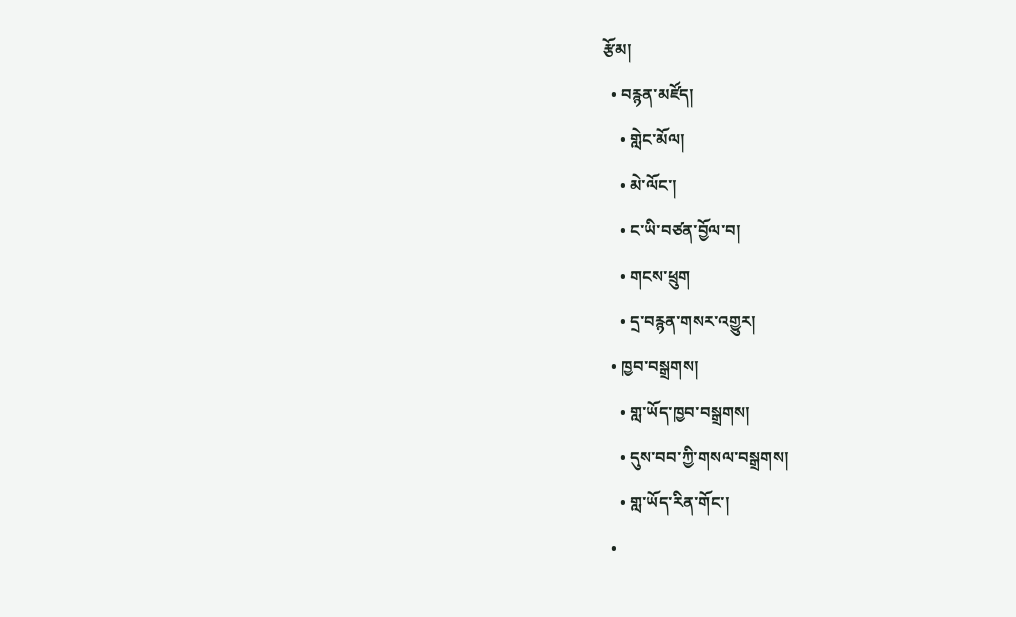རྩོམ།
  • བརྙན་མཛོད།
    • གླེང་མོལ།
    • མེ་ལོང་།
    • ང་ཡི་བཙན་བྱོལ་བ།
    • གངས་ཕྲུག
    • དྲ་བརྙན་གསར་འགྱུར།
  • ཁྱབ་བསྒྲགས།
    • གླ་ཡོད་ཁྱབ་བསྒྲགས།
    • དུས་བབ་ཀྱི་གསལ་བསྒྲགས།
    • གླ་ཡོད་རིན་གོང་།
  •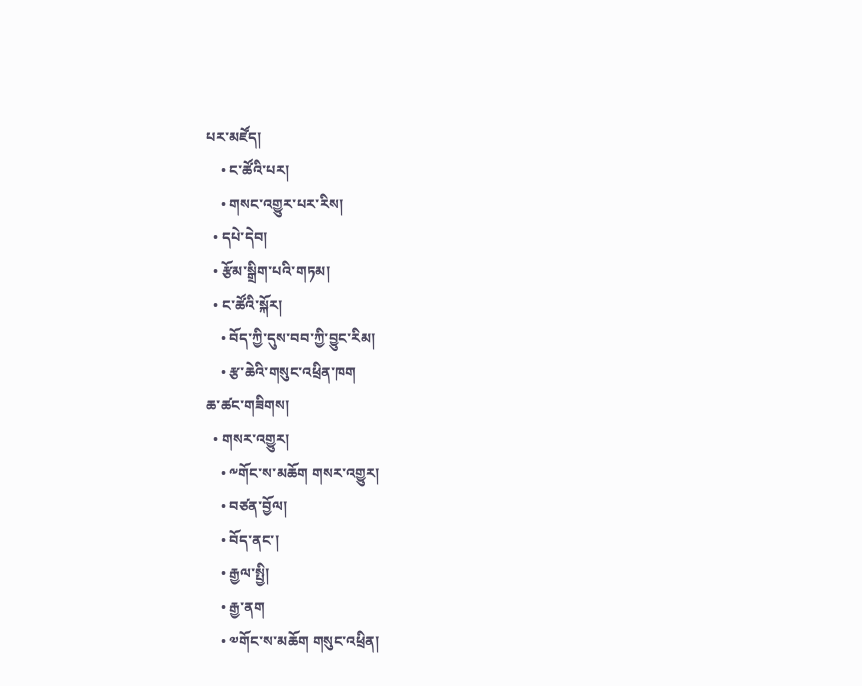པར་མཛོད།
    • ང་ཚོའི་པར།
    • གསང་འགྱུར་པར་རིས།
  • དཔེ་དེབ།
  • རྩོམ་སྒྲིག་པའི་གཏམ།
  • ང་ཚོའི་སྐོར།
    • བོད་ཀྱི་དུས་བབ་ཀྱི་བྱུང་རིམ།
    • རྩ་ཆེའི་གསུང་འཕྲིན་ཁག
ཆ་ཚང་གཟིགས།
  • གསར་འགྱུར།
    • ༸གོང་ས་མཆོག གསར་འགྱུར།
    • བཙན་བྱོལ།
    • བོད་ནང་།
    • རྒྱལ་སྤྱི།
    • རྒྱ་ནག
    • ༧གོང་ས་མཆོག གསུང་འཕྲིན།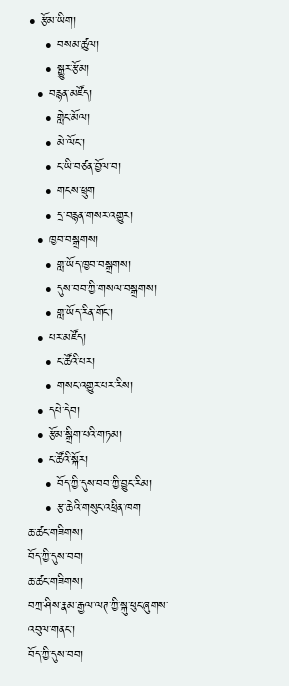• རྩོམ་ཡིག།
    • བསམ་ཚུལ།
    • སྒྱུར་རྩོམ།
  • བརྙན་མཛོད།
    • གླེང་མོལ།
    • མེ་ལོང་།
    • ང་ཡི་བཙན་བྱོལ་བ།
    • གངས་ཕྲུག
    • དྲ་བརྙན་གསར་འགྱུར།
  • ཁྱབ་བསྒྲགས།
    • གླ་ཡོད་ཁྱབ་བསྒྲགས།
    • དུས་བབ་ཀྱི་གསལ་བསྒྲགས།
    • གླ་ཡོད་རིན་གོང་།
  • པར་མཛོད།
    • ང་ཚོའི་པར།
    • གསང་འགྱུར་པར་རིས།
  • དཔེ་དེབ།
  • རྩོམ་སྒྲིག་པའི་གཏམ།
  • ང་ཚོའི་སྐོར།
    • བོད་ཀྱི་དུས་བབ་ཀྱི་བྱུང་རིམ།
    • རྩ་ཆེའི་གསུང་འཕྲིན་ཁག
ཆ་ཚང་གཟིགས།
བོད་ཀྱི་དུས་བབ།
ཆ་ཚང་གཟིགས།
བཀྲ་ཤིས་རྣམ་རྒྱལ་ལཊ་ཀྱི་སྐུ་ཕུང་ཞུགས་འབུལ་གནང་།
བོད་ཀྱི་དུས་བབ།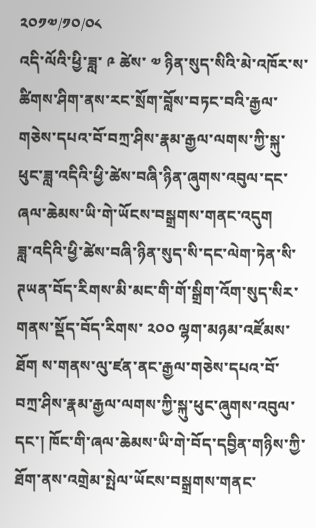༢༠༡༧/༡༠/༠༨
འདི་ལོའི་ཕྱི་ཟླ་ ༩ ཚེས་ ༧ ཉིན་སུད་སིའི་མེ་འཁོར་ས་ཚིགས་ཤིག་ནས་རང་སྲོག་བློས་བཏང་བའི་རྒྱལ་གཅེས་དཔའ་བོ་བཀྲ་ཤིས་རྣམ་རྒྱལ་ལགས་ཀྱི་སྐུ་ཕུང་ཟླ་འདིའི་ཕྱི་ཚེས་བཞི་ཉིན་ཞུགས་འབུལ་དང་ཞལ་ཆེམས་ཡི་གེ་ཡོངས་བསྒྲགས་གནང་འདུག
ཟླ་འདིའི་ཕྱི་ཚེས་བཞི་ཉིན་སུད་སི་དང་ལེག་ཏེན་སི་ཊཡན་བོད་རིགས་མི་མང་གི་གོ་སྒྲིག་འོག་སུད་སིར་གནས་སྡོད་བོད་རིགས་ ༢༠༠ ལྷག་མཉམ་འཛོམས་ཐོག ས་གནས་ལུ་ཛན་ནང་རྒྱལ་གཅེས་དཔའ་བོ་བཀྲ་ཤིས་རྣམ་རྒྱལ་ལགས་ཀྱི་སྐུ་ཕུང་ཞུགས་འབུལ་དང་། ཁོང་གི་ཞལ་ཆེམས་ཡི་གེ་བོད་དབྱིན་གཉིས་ཀྱི་ཐོག་ནས་འགྲེམ་སྤེལ་ཡོངས་བསྒྲགས་གནང་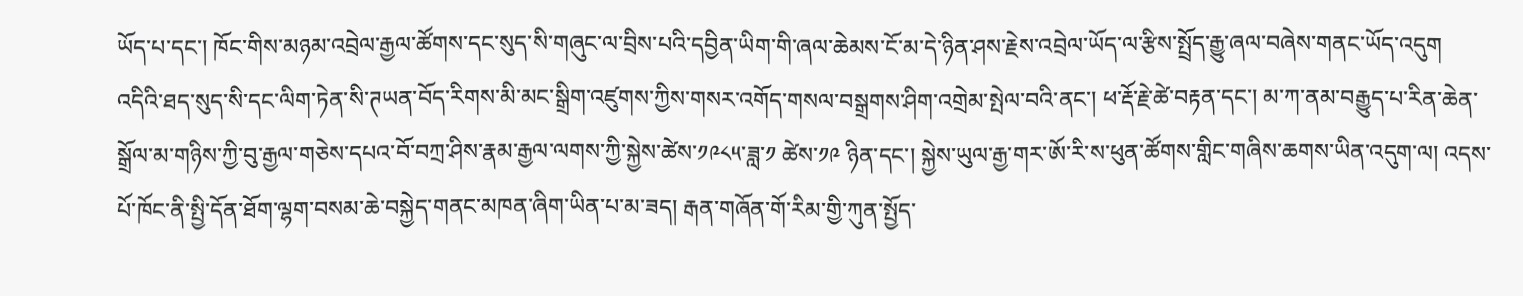ཡོད་པ་དང་། ཁོང་གིས་མཉམ་འབྲེལ་རྒྱལ་ཚོགས་དང་སུད་སི་གཞུང་ལ་བྲིས་པའི་དབྱིན་ཡིག་གི་ཞལ་ཆེམས་ངོ་མ་དེ་ཉིན་ཤས་རྗེས་འབྲེལ་ཡོད་ལ་རྩིས་སྤྲོད་རྒྱུ་ཞལ་བཞེས་གནང་ཡོད་འདུག
འདིའི་ཐད་སུད་སི་དང་ལིག་ཏེན་སི་ཊཡན་བོད་རིགས་མི་མང་སྒྲིག་འཛུགས་ཀྱིས་གསར་འགོད་གསལ་བསྒྲགས་ཤིག་འགྲེམ་སྤེལ་བའི་ནང་། ཕ་རྡོ་རྗེ་ཚེ་བརྟན་དང་། མ་ཀ་ནམ་བརྒྱུད་པ་རིན་ཆེན་སྒྲོལ་མ་གཉིས་ཀྱི་བུ་རྒྱལ་གཅེས་དཔའ་བོ་བཀྲ་ཤིས་རྣམ་རྒྱལ་ལགས་ཀྱི་སྐྱེས་ཚེས་༡༩༨༥་ཟླ་༡ ཚེས་༡༩ ཉིན་དང་། སྐྱེས་ཡུལ་རྒྱ་གར་ཨོ་རི་ས་ཕུན་ཚོགས་གླིང་གཞིས་ཆགས་ཡིན་འདུག་ལ། འདས་པོ་ཁོང་ནི་སྤྱི་དོན་ཐོག་ལྷག་བསམ་ཆེ་བསྐྱེད་གནང་མཁན་ཞིག་ཡིན་པ་མ་ཟད། རྒན་གཞོན་གོ་རིམ་གྱི་ཀུན་སྤྱོད་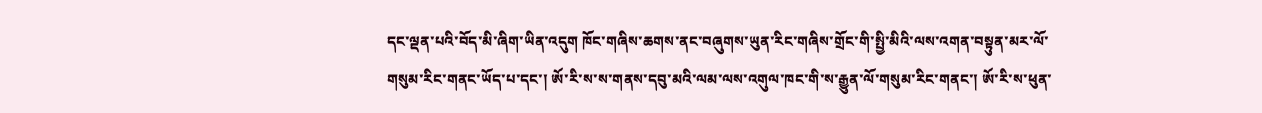དང་ལྡན་པའི་བོད་མི་ཞིག་ཡིན་འདུག ཁོང་གཞིས་ཆགས་ནང་བཞུགས་ཡུན་རིང་གཞིས་གྲོང་གི་སྤྱི་མིའི་ལས་འགན་བསྟུན་མར་ལོ་གསུམ་རིང་གནང་ཡོད་པ་དང་། ཨོ་རི་ས་ས་གནས་དབུ་མའི་ལམ་ལས་འགུལ་ཁང་གི་ས་རྒྱུན་ལོ་གསུམ་རིང་གནང་། ཨོ་རི་ས་ཕུན་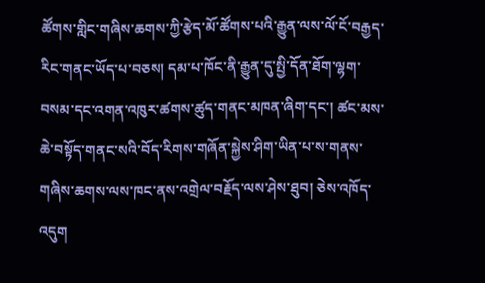ཚོགས་གླིང་གཞིས་ཆགས་ཀྱི་རྩེད་མོ་ཚོགས་པའི་རྒྱུན་ལས་ལོ་ངོ་བརྒྱད་རིང་གནང་ཡོད་པ་བཅས། དམ་པ་ཁོང་ནི་རྒྱུན་དུ་སྤྱི་དོན་ཐོག་ལྷག་བསམ་དང་འགན་འཁུར་ཚགས་ཚུད་གནང་མཁན་ཞིག་དང་། ཚང་མས་ཆེ་བསྟོད་གནང་སའི་བོད་རིགས་གཞོན་སྐྱེས་ཤིག་ཡིན་པ་ས་གནས་གཞིས་ཆགས་ལས་ཁང་ནས་འགྲེལ་བརྗོད་ལས་ཤེས་ཐུབ། ཅེས་འཁོད་འདུག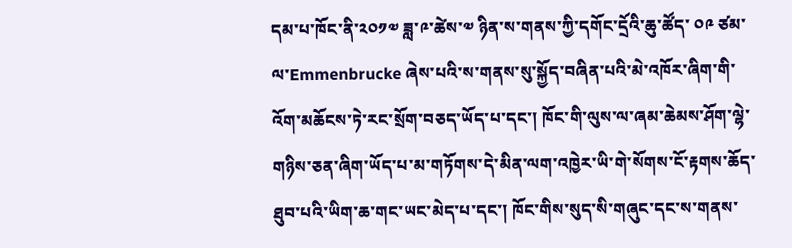དམ་པ་ཁོང་ནི་༢༠༡༧ ཟླ་༩་ཚེས་༧ ཉིན་ས་གནས་ཀྱི་དགོང་དྲོའི་ཆུ་ཚོད་ ༠༩ ཙམ་ལ་Emmenbrucke ཞེས་པའི་ས་གནས་སུ་སྐྱོད་བཞིན་པའི་མེ་འཁོར་ཞིག་གི་འོག་མཆོངས་ཏེ་རང་སྲོག་བཅད་ཡོད་པ་དང་། ཁོང་གི་ལུས་ལ་ཞམ་ཆེམས་ཤོག་ལྷེ་གཉིས་ཅན་ཞིག་ཡོད་པ་མ་གཏོགས་དེ་མིན་ལག་འཁྱེར་ཡི་གེ་སོགས་ངོ་རྟགས་ཆོད་ཐུབ་པའི་ཡིག་ཆ་གང་ཡང་མེད་པ་དང་། ཁོང་གིས་སུད་སི་གཞུང་དང་ས་གནས་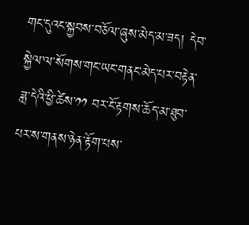གང་དུའང་སྐྱབས་བཅོལ་ཞུས་མེད་མ་ཟད། དེབ་སྐྱེལ་ལ་སོགས་གང་ཡང་གནང་མེད་པར་བརྟེན་ཟླ་དེའི་ཕྱི་ཚེས་༡༡ བར་ངོ་རྟགས་ཆོད་མ་ཐུབ་པར་ས་གནས་ཉེན་རྟོག་པས་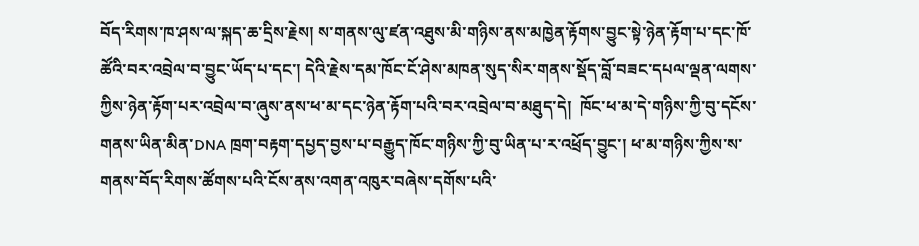བོད་རིགས་ཁ་ཤས་ལ་སྐད་ཆ་དྲིས་རྗེས། ས་གནས་ལུ་ཛན་འཐུས་མི་གཉིས་ནས་མཁྱེན་རྟོགས་བྱུང་སྟེ་ཉེན་རྟོག་པ་དང་ཁོ་ཚོའི་བར་འབྲེལ་བ་བྱུང་ཡོད་པ་དང་། དེའི་རྗེས་དམ་ཁོང་ངོ་ཤེས་མཁན་སུད་སིར་གནས་སྡོད་བློ་བཟང་དཔལ་ལྡན་ལགས་ཀྱིས་ཉེན་རྟོག་པར་འབྲེལ་བ་ཞུས་ནས་ཕ་མ་དང་ཉེན་རྟོག་པའི་བར་འབྲེལ་བ་མཐུད་དེ།  ཁོང་ཕ་མ་དེ་གཉིས་ཀྱི་བུ་དངོས་གནས་ཡིན་མིན་DNA ཁྲག་བརྟག་དཔྱད་བྱས་པ་བརྒྱུད་ཁོང་གཉིས་ཀྱི་བུ་ཡིན་པ་ར་འཕྲོད་བྱུང་། ཕ་མ་གཉིས་ཀྱིས་ས་གནས་བོད་རིགས་ཚོགས་པའི་ངོས་ནས་འགན་འཁུར་བཞེས་དགོས་པའི་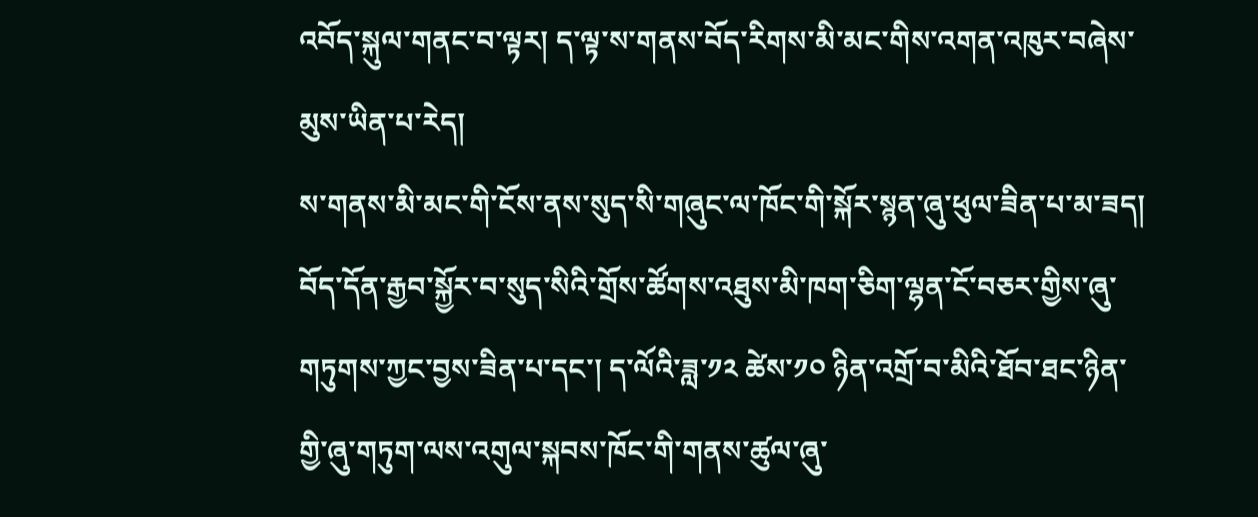འབོད་སྐུལ་གནང་བ་ལྟར། ད་ལྟ་ས་གནས་བོད་རིགས་མི་མང་གིས་འགན་འཁུར་བཞེས་མུས་ཡིན་པ་རེད།
ས་གནས་མི་མང་གི་ངོས་ནས་སུད་སི་གཞུང་ལ་ཁོང་གི་སྐོར་སྙན་ཞུ་ཕུལ་ཟིན་པ་མ་ཟད། བོད་དོན་རྒྱབ་སྐྱོར་བ་སུད་སིའི་གྲོས་ཚོགས་འཐུས་མི་ཁག་ཅིག་ལྷན་ངོ་བཅར་གྱིས་ཞུ་གཏུགས་ཀྱང་བྱས་ཟིན་པ་དང་། ད་ལོའི་ཟླ་༡༢ ཚེས་༡༠ ཉིན་འགྲོ་བ་མིའི་ཐོབ་ཐང་ཉིན་གྱི་ཞུ་གཏུག་ལས་འགུལ་སྐབས་ཁོང་གི་གནས་ཚུལ་ཞུ་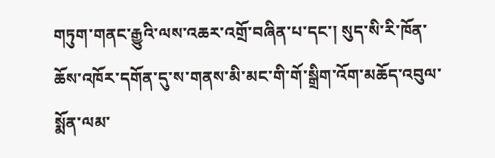གཏུག་གནང་རྒྱུའི་ལས་འཆར་འགྲོ་བཞིན་པ་དང་། སུད་སི་རི་ཁོན་ཆོས་འཁོར་དགོན་དུ་ས་གནས་མི་མང་གི་གོ་སྒྲིག་འོག་མཆོད་འབུལ་སྨོན་ལམ་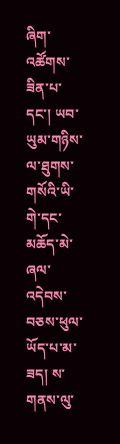ཞིག་འཚོགས་ཟིན་པ་དང་། ཡབ་ཡུམ་གཉིས་ལ་ཐུགས་གསོའི་ཡི་གེ་དང་མཆོད་མེ་ཞལ་འདེབས་བཅས་ཕུལ་ཡོད་པ་མ་ཟད། ས་གནས་ལུ་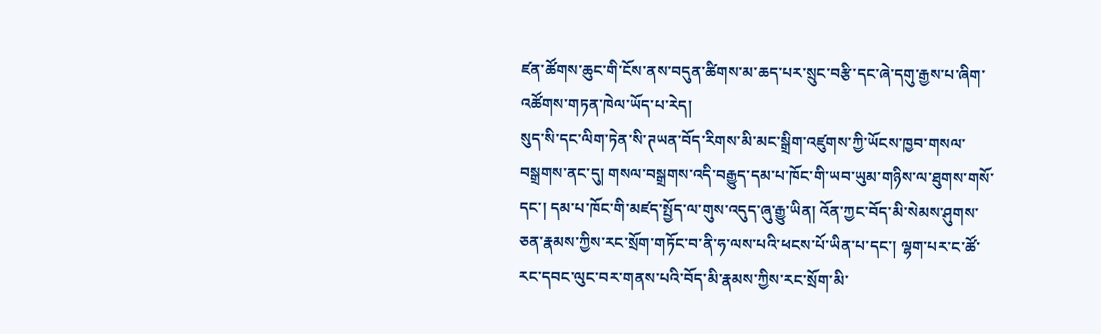ཛན་ཚོགས་ཆུང་གི་ངོས་ནས་བདུན་ཚིགས་མ་ཆད་པར་སྲུང་བརྩི་དང་ཞེ་དགུ་རྒྱས་པ་ཞིག་འཚོགས་གཏན་ཁེལ་ཡོད་པ་རེད།
སུད་སི་དང་ལིག་ཏེན་སི་ཊཡན་བོད་རིགས་མི་མང་སྒྲིག་འཛུགས་ཀྱི་ཡོངས་ཁྱབ་གསལ་བསྒྲགས་ནང་དུ། གསལ་བསྒྲགས་འདི་བརྒྱུད་དམ་པ་ཁོང་གི་ཡབ་ཡུམ་གཉིས་ལ་ཐུགས་གསོ་དང་། དམ་པ་ཁོང་གི་མཛད་སྤྱོད་ལ་གུས་འདུད་ཞུ་རྒྱུ་ཡིན། འོན་ཀྱང་བོད་མི་སེམས་ཤུགས་ཅན་རྣམས་ཀྱིས་རང་སྲོག་གཏོང་བ་ནི་ཧ་ལས་པའི་ཕངས་པོ་ཡིན་པ་དང་། ལྷག་པར་ང་ཚོ་རང་དབང་ལུང་བར་གནས་པའི་བོད་མི་རྣམས་ཀྱིས་རང་སྲོག་མི་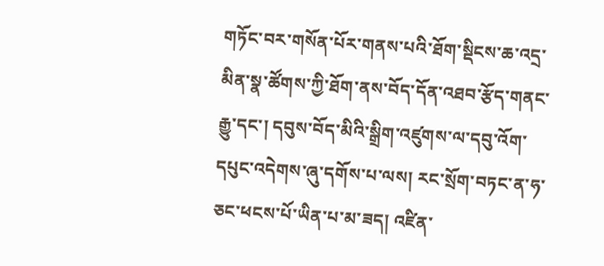གཏོང་བར་གསོན་པོར་གནས་པའི་ཐོག་སྡིངས་ཆ་འདྲ་མིན་སྣ་ཚོགས་ཀྱི་ཐོག་ནས་བོད་དོན་འཐབ་རྩོད་གནང་རྒྱུ་དང་། དབུས་བོད་མིའི་སྒྲིག་འཛུགས་ལ་དབུ་འོག་དཔུང་འདེགས་ཞུ་དགོས་པ་ལས། རང་སྲོག་བཏང་ན་ཧ་ཅང་ཕངས་པོ་ཡིན་པ་མ་ཟད། འཛིན་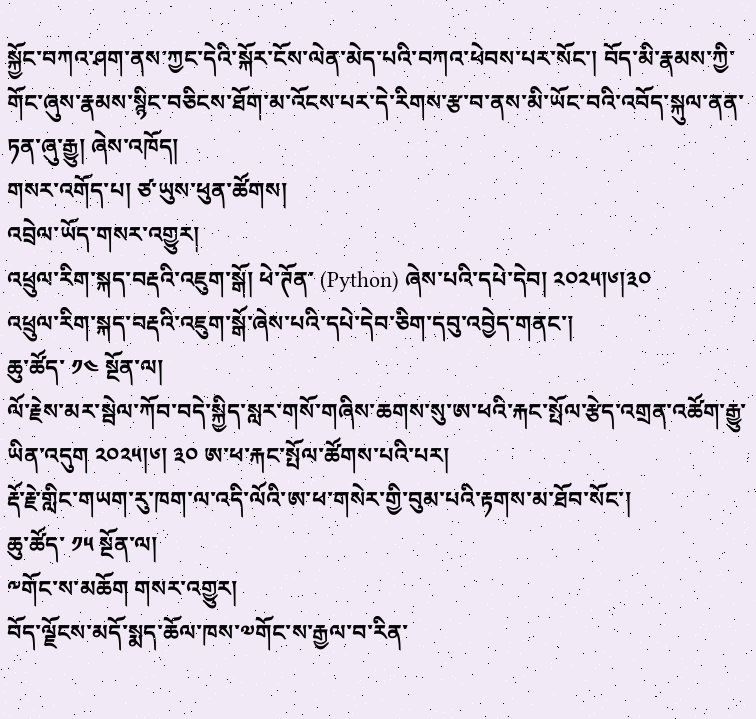སྐྱོང་བཀའ་ཤག་ནས་ཀྱང་དེའི་སྐོར་ངོས་ལེན་མེད་པའི་བཀའ་ཕེབས་པར་སོང་། བོད་མི་རྣམས་ཀྱི་གོང་ཞུས་རྣམས་སྙིང་བཅིངས་ཐོག་མ་འོངས་པར་དེ་རིགས་རྩ་བ་ནས་མི་ཡོང་བའི་འབོད་སྐུལ་ནན་ཏན་ཞུ་རྒྱུ། ཞེས་འཁོད།
གསར་འགོད་པ། ཙ་ཡུས་ཕུན་ཚོགས།
འབྲེལ་ཡོད་གསར་འགྱུར།
འཕྲུལ་རིག་སྐད་བརྡའི་འཇུག་སྒོ། ཕེ་ཊོན་ (Python) ཞེས་པའི་དཔེ་དེབ། ༢༠༢༥།༦།༣༠
འཕྲུལ་རིག་སྐད་བརྡའི་འཇུག་སྒོ་ཞེས་པའི་དཔེ་དེབ་ཅིག་དབུ་འབྱེད་གནང་།
ཆུ་ཚོད་ ༡༤ སྔོན་ལ།
ལོ་རྗེས་མར་སྦེལ་ཀོབ་བདེ་སྐྱིད་སླར་གསོ་གཞིས་ཆགས་སུ་ཨ་ཕའི་རྐང་སྤོལ་རྩེད་འགྲན་འཚོག་རྒྱུ་ཡིན་འདུག ༢༠༢༥།༦། ༣༠ ཨ་ཕ་རྐང་སྤོལ་ཚོགས་པའི་པར།
རྡོ་རྗེ་གླིང་གཡག་རུ་ཁག་ལ་འདི་ལོའི་ཨ་ཕ་གསེར་གྱི་བུམ་པའི་རྟགས་མ་ཐོབ་སོང་།
ཆུ་ཚོད་ ༡༥ སྔོན་ལ།
༸གོང་ས་མཆོག གསར་འགྱུར།
བོད་ལྗོངས་མདོ་སྨད་ཆོལ་ཁས་༧གོང་ས་རྒྱལ་བ་རིན་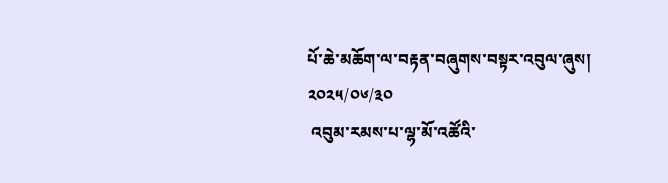པོ་ཆེ་མཆོག་ལ་བརྟན་བཞུགས་བསྟར་འབུལ་ཞུས།
༢༠༢༥/༠༦/༣༠
 འབུམ་རམས་པ་ལྷ་མོ་འཚོའི་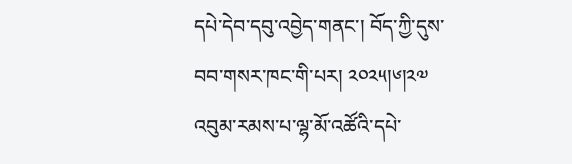དཔེ་དེབ་དབུ་འབྱེད་གནང་། བོད་ཀྱི་དུས་བབ་གསར་ཁང་གི་པར། ༢༠༢༥།༦།༢༧
འབུམ་རམས་པ་ལྷ་མོ་འཚོའི་དཔེ་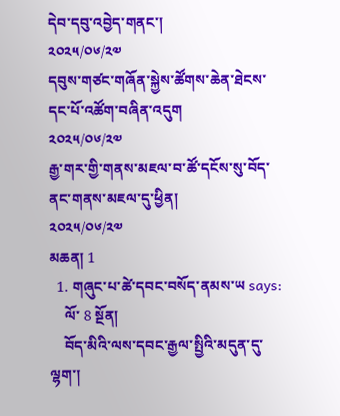དེབ་དབུ་འབྱེད་གནང་།
༢༠༢༥/༠༦/༢༧
དབུས་གཙང་གཞོན་སྐྱེས་ཚོགས་ཆེན་ཐེངས་དང་པོ་འཚོག་བཞིན་འདུག
༢༠༢༥/༠༦/༢༧
རྒྱ་གར་གྱི་གནས་མཇལ་བ་ཚོ་དངོས་སུ་བོད་ནང་གནས་མཇལ་དུ་ཕྱིན།
༢༠༢༥/༠༦/༢༧
མཆན། 1
  1. གཞུང་པ་ཚེ་དབང་བསོད་ནམས་ཡ says:
    ལོ་ 8 སྔོན།
    བོད་མིའི་ལས་དབང་རྒྱལ་སྤྱིའི་མདུན་དུ་ལྷག་།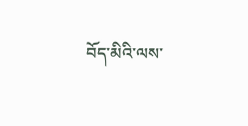བོད་མིའི་ལས་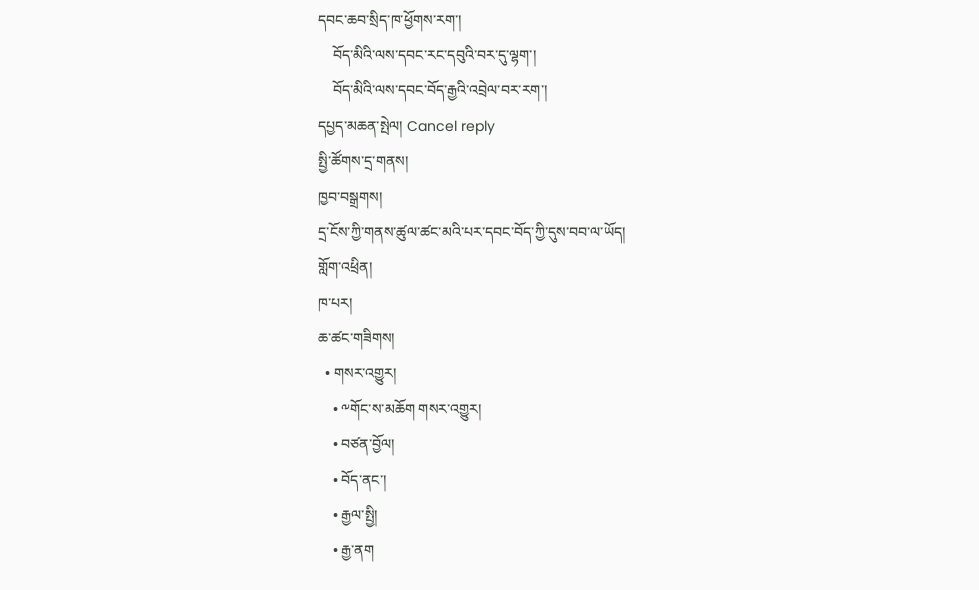དབང་ཆབ་སྲིད་ཁ་ཕྱོགས་རག་།
    བོད་མིའི་ལས་དབང་རང་དབུའི་བར་དུ་ལྷག་།
    བོད་མིའི་ལས་དབང་བོད་རྒྱའི་འབྲེལ་བར་རག་།
དཔྱད་མཆན་སྤེལ། Cancel reply
སྤྱི་ཚོགས་དྲ་གནས།
ཁྱབ་བསྒྲགས།
དྲ་ངོས་ཀྱི་གནས་ཚུལ་ཚང་མའི་པར་དབང་བོད་ཀྱི་དུས་བབ་ལ་ཡོད།
གློག་འཕྲིན།
ཁ་པར།
ཆ་ཚང་གཟིགས།
  • གསར་འགྱུར།
    • ༸གོང་ས་མཆོག གསར་འགྱུར།
    • བཙན་བྱོལ།
    • བོད་ནང་།
    • རྒྱལ་སྤྱི།
    • རྒྱ་ནག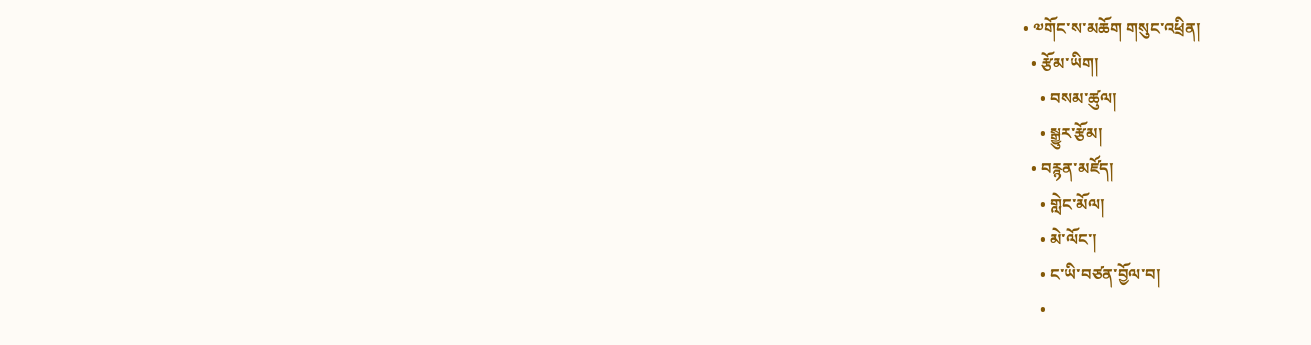• ༧གོང་ས་མཆོག གསུང་འཕྲིན།
  • རྩོམ་ཡིག།
    • བསམ་ཚུལ།
    • སྒྱུར་རྩོམ།
  • བརྙན་མཛོད།
    • གླེང་མོལ།
    • མེ་ལོང་།
    • ང་ཡི་བཙན་བྱོལ་བ།
    •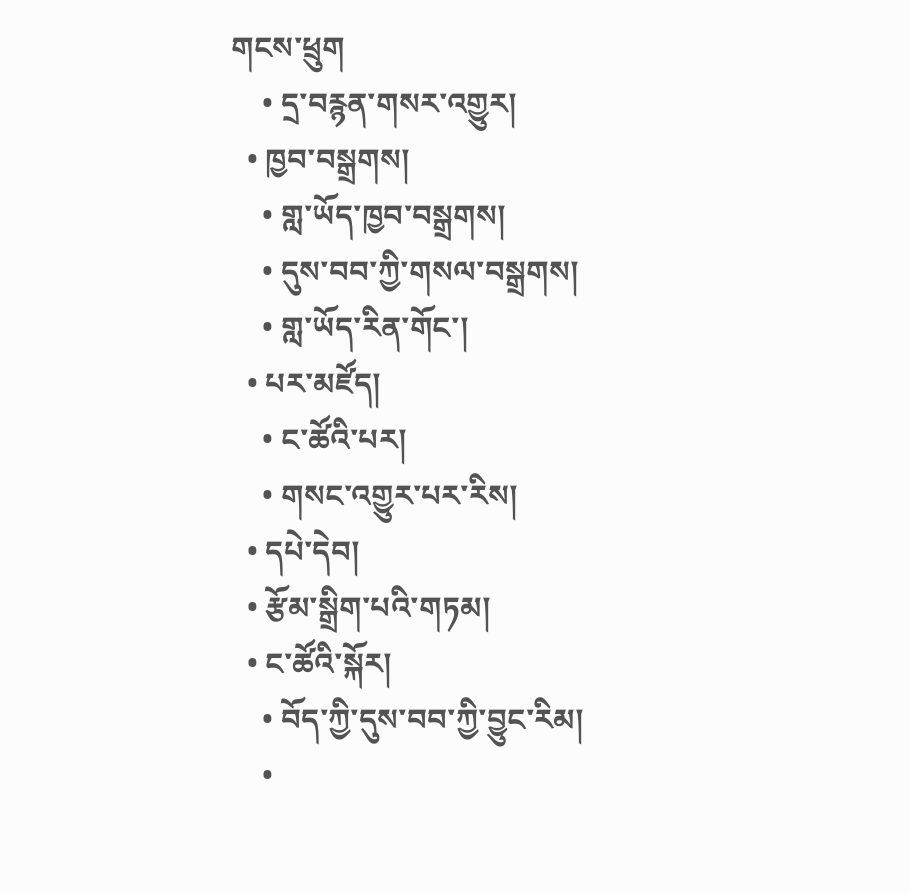གངས་ཕྲུག
    • དྲ་བརྙན་གསར་འགྱུར།
  • ཁྱབ་བསྒྲགས།
    • གླ་ཡོད་ཁྱབ་བསྒྲགས།
    • དུས་བབ་ཀྱི་གསལ་བསྒྲགས།
    • གླ་ཡོད་རིན་གོང་།
  • པར་མཛོད།
    • ང་ཚོའི་པར།
    • གསང་འགྱུར་པར་རིས།
  • དཔེ་དེབ།
  • རྩོམ་སྒྲིག་པའི་གཏམ།
  • ང་ཚོའི་སྐོར།
    • བོད་ཀྱི་དུས་བབ་ཀྱི་བྱུང་རིམ།
    •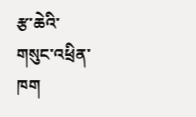རྩ་ཆེའི་གསུང་འཕྲིན་ཁག